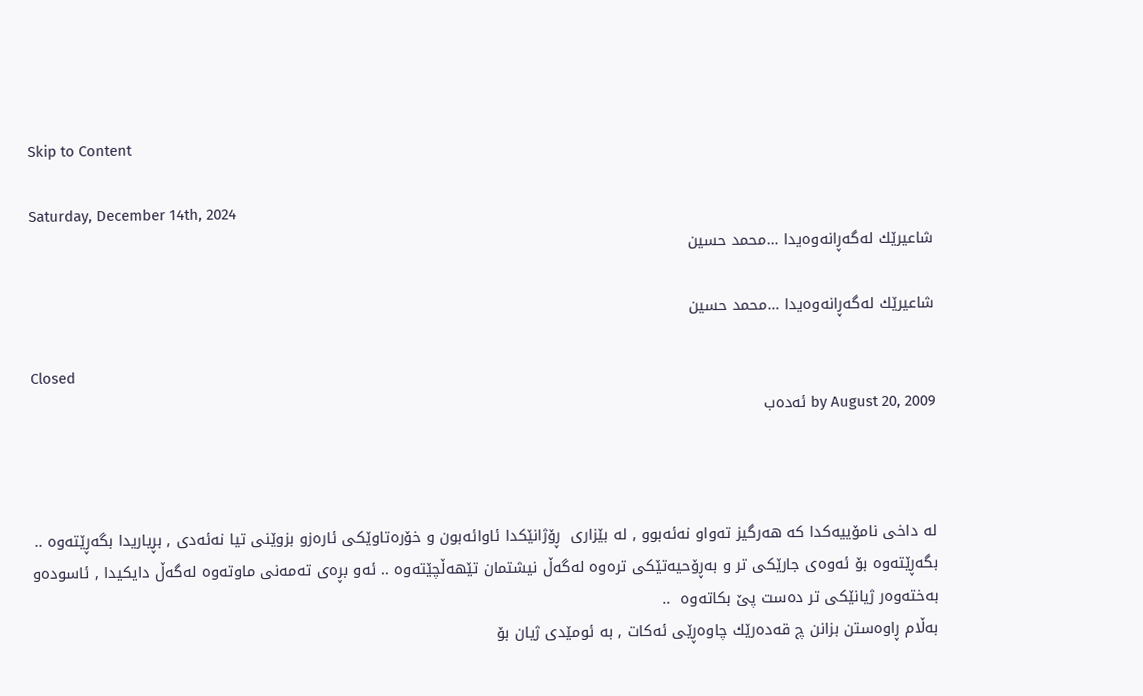Skip to Content

Saturday, December 14th, 2024
شاعیرێك له‌گه‌ڕانه‌وه‌یدا …محمد حسین

شاعیرێك له‌گه‌ڕانه‌وه‌یدا …محمد حسین

Closed
by August 20, 2009 ئەدەب



له‌ داخی نامۆییه‌كدا كه‌ هه‌رگیز ته‌واو نه‌ئه‌بوو , له‌ بێزاری  ڕۆژانێكدا ئاوائه‌بون و خۆره‌تاوێكی ئاره‌زو بزوێنی تیا نه‌ئه‌دی , بڕیاریدا بگه‌ڕێته‌وه‌ ..
بگه‌ڕێته‌وه‌ بۆ ئه‌وه‌ی جارێكی تر و به‌ڕۆحیه‌تێكی تره‌وه‌ له‌گه‌ڵ نیشتمان تێهه‌ڵچێته‌وه‌ .. ئه‌و بڕه‌ی ته‌مه‌نی ماوته‌وه‌ له‌گه‌ڵ دایكیدا , ئاسوده‌و به‌خته‌وه‌ر ژیانێكی تر ده‌ست پێ بكاته‌وه‌  ..
به‌ڵام ڕاوه‌ستن بزانن چ قه‌ده‌رێك چاوه‌ڕێی ئه‌كات , به‌ ئومێدی ژیان بۆ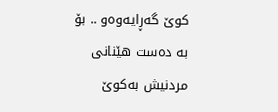كوێ گه‌ڕایه‌وه‌و .. بۆ به‌ ده‌ست هێنانی مردنیش به‌كوێ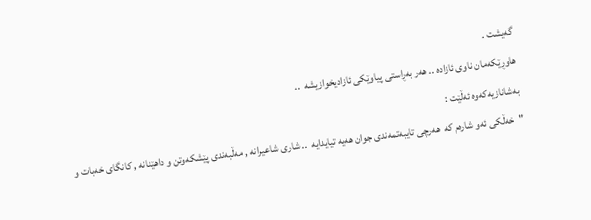گه‌یشت .
هاوڕێكه‌مان ناوی ئازاده‌ .. هه‌ر به‌ڕاستی پیاوێكی ئازادیخوازیشه‌  ..
به‌شانازیه‌كه‌وه‌ ئه‌ڵێت :
"خه‌ڵكی ئه‌و شاره‌م كه‌  هه‌رچی تایبه‌تمه‌ندی جوان هه‌یه‌ تیایدایه‌  .. شاری شاعیرانه‌ , مه‌ڵبه‌ندی پێشكه‌وتن و داهێنانه‌ , كانگای خه‌بات و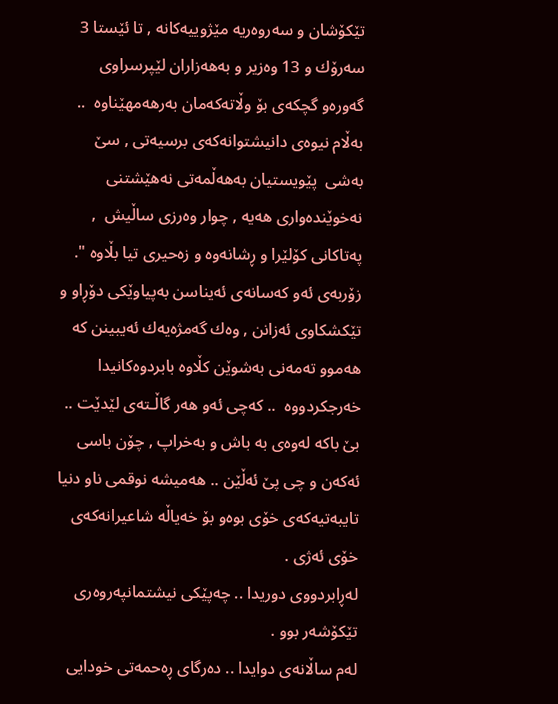تێكۆشان و سه‌روه‌ریه‌ مێژوییه‌كانه‌ , تا ئێستا 3 سه‌رۆك و 13 وه‌زیر و به‌هه‌زاران لێپرسراوی گه‌وره‌و گچكه‌ی بۆ وڵاته‌كه‌مان به‌رهه‌مهێناوه‌  .. به‌ڵام نیوه‌ی دانیشتوانه‌كه‌ی برسیه‌تی , سێ به‌شی  پێویستیان به‌هه‌ڵمه‌تی نه‌هێشتنی نه‌خوێنده‌واری هه‌یه‌ , چوار وه‌رزی ساڵیش  , په‌تاكانی كۆلێرا و ڕشانه‌وه‌ و زه‌حیری تیا بڵاوه‌ ".
زۆربه‌ی ئه‌و كه‌سانه‌ی ئه‌یناسن به‌پیاوێكی دۆڕاو و تێكشكاوی ئه‌زانن , وه‌ك گه‌مژه‌یه‌ك ئه‌یبینن كه‌ هه‌موو ته‌مه‌نی به‌شوێن كڵاوه‌ بابردوه‌كانیدا خه‌رجكردووه‌  .. كه‌چی ئه‌و هه‌ر گاڵـته‌ی لێدێت .. بێ باكه‌ له‌وه‌ی به‌ باش و به‌خراپ , چۆن باسی ئه‌كه‌ن و چی پێ ئه‌ڵێن .. هه‌میشه‌ نوقمی ناو دنیا تایبه‌تیه‌كه‌ی خۆی بوه‌و بۆ خه‌یاڵه‌ شاعیرانه‌كه‌ی خۆی ئه‌ژی .
له‌ڕابردووی دوریدا .. چه‌پێكی نیشتمانپه‌روه‌ری تێكۆشه‌ر بوو .
له‌م ساڵانه‌ی دوایدا .. ده‌رگای ڕه‌حمه‌تی خودایی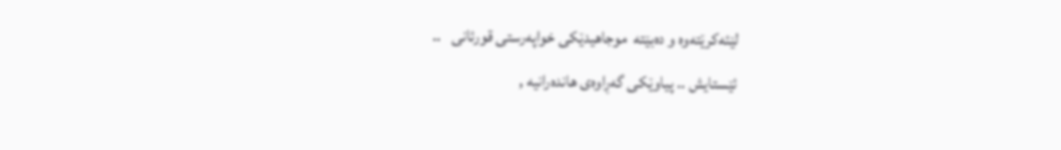لێئه‌كرێته‌وه‌ و ده‌بێته‌  موجاهیدێكی خواپه‌رستی قورئانی   ..
ئێستایش .. پیاوێكی گه‌ڕاوه‌ی هانده‌رانیه‌ ,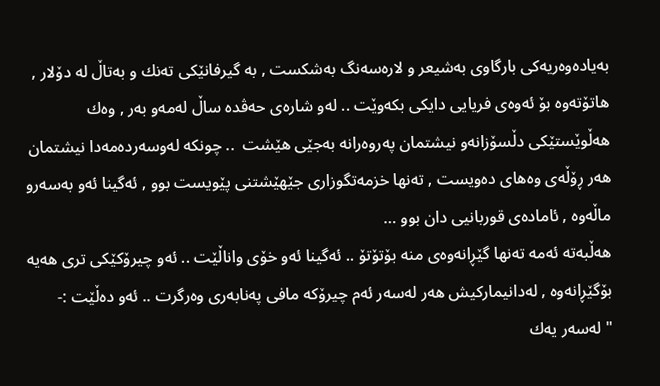به‌یاده‌وه‌ریه‌كی بارگاوی به‌شیعر و لاره‌سه‌نگ به‌شكست , به‌ گیرفانێكی ته‌نك و به‌تاڵ له‌ دۆلار , هاتۆته‌وه‌ بۆ ئه‌وه‌ی فریایی دایكی بكه‌وێت .. له‌و شاره‌ی حه‌ڤده‌ ساڵ له‌مه‌و به‌ر , وه‌ك هه‌ڵوێستێكی دڵسۆزانه‌و نیشتمان په‌روه‌رانه‌ به‌جێی هێشت  .. چونكه‌ له‌وسه‌رده‌مه‌دا نیشتمان هه‌ر ڕۆڵه‌ی وه‌های ده‌ویست , ته‌نها خزمه‌تگوزاری جێهێشتنی پێویست بوو , ئه‌گینا ئه‌و به‌سه‌رو ماڵه‌وه‌ , ئاماده‌ی قوربانیی دان بوو …
هه‌ڵبه‌ته‌ ئه‌مه‌ ته‌نها گێڕانه‌وه‌ی منه‌ بۆتۆتۆ .. ئه‌گینا ئه‌و خۆی واناڵێت .. ئه‌و چیرۆكێكی تری هه‌یه‌ بۆگێڕانه‌وه‌ , له‌دانیماركیش هه‌ر له‌سه‌ر ئه‌م چیرۆكه‌ مافی په‌نابه‌ری وه‌رگرت .. ئه‌و ده‌ڵێت :-
" له‌سه‌ر یه‌ك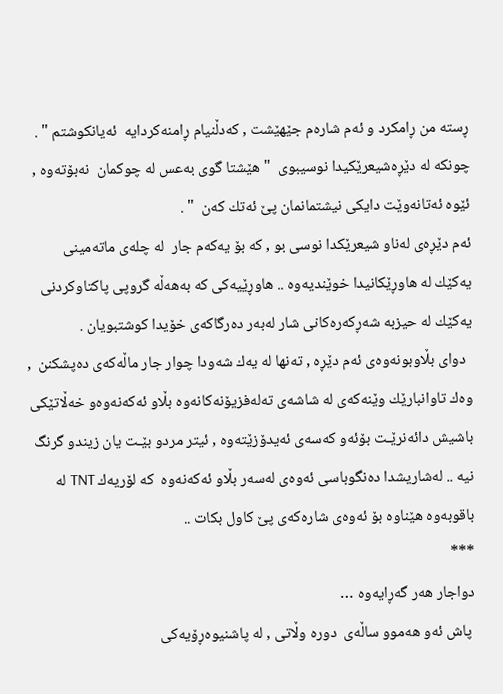ڕسته‌ من ڕامكرد و ئه‌م شاره‌م جێهێشت , كه‌دڵنیام ڕامنه‌كردایه‌  ئه‌یانكوشتم " .
چونكه‌ له‌ دێڕه‌شیعرێكیدا نوسیبوی  " هێشتا گوی به‌عس له‌ چوكمان  نه‌بۆته‌وه‌ , ئێوه‌ ئه‌تانه‌وێت دایكی نیشتمانمان پێ ئه‌تك كه‌ن  " .
ئه‌م دێڕه‌ی له‌ناو شیعرێكدا نوسی بو , كه‌ بۆ یه‌كه‌م جار  له‌ چله‌ی ماته‌مینی یه‌كێك له‌ هاوڕێكانیدا خوێندیه‌وه‌ .. هاوڕێیه‌كی كه‌ به‌هه‌ڵه‌ گروپی پاكتاوكردنی یه‌كێك له‌ حیزبه‌ شه‌ڕكه‌ره‌كانی شار له‌به‌ر ده‌رگاكه‌ی خۆیدا كوشتبویان .
  دوای بڵاوبونه‌وه‌ی ئه‌م دێڕه‌ , ته‌نها له‌ یه‌ك شه‌ودا چوار جار ماڵه‌كه‌ی ده‌پشكنن  , وه‌ك تاوانبارێك وێنه‌كه‌ی له‌ شاشه‌ی ته‌له‌فزیۆنه‌كانه‌وه‌ بڵاو ئه‌كه‌نه‌وه‌و خه‌ڵاتێكی باشیش دائه‌نرێـت بۆئه‌و كه‌سه‌ی ئه‌یدۆزێته‌وه‌ , ئیتر مردو بێـت یان زیندو گرنگ نیه‌ .. له‌شاریشدا ده‌نگوباسی ئه‌وه‌ی له‌سه‌ر بڵاو ئه‌كه‌نه‌وه‌  كه‌ لۆریه‌ك TNT له‌ باقوبه‌وه‌ هێناوه‌ بۆ ئه‌وه‌ی شاره‌كه‌ی پێ كاول بكات ..
***
دواجار هه‌ر گه‌ڕایه‌وه‌ …
 پاش ئه‌و هه‌موو ساڵه‌ی  دوره‌ وڵاتی , له‌ پاشنیوه‌ڕۆیه‌كی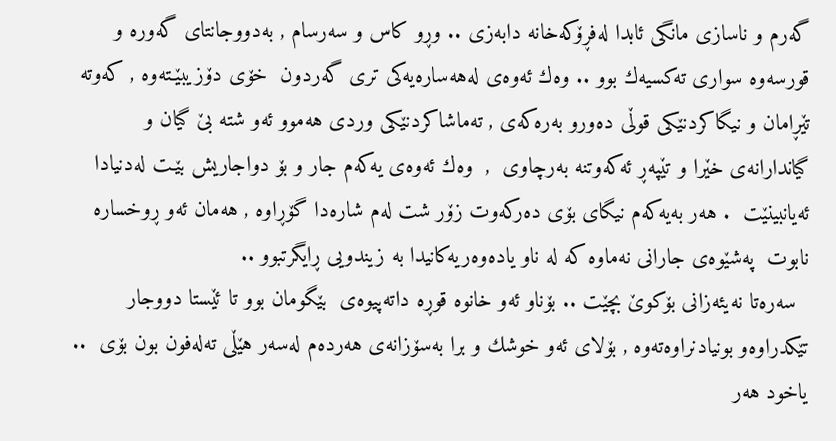گه‌رم و ناسازی مانگی ئابدا له‌فڕۆكه‌خانه‌ دابه‌زی .. وڕو كاس و سه‌رسام , به‌دووجانتای گه‌وره‌ و قورسه‌وه‌ سواری ته‌كسیه‌ك بوو .. وه‌ك ئه‌وه‌ی له‌هه‌ساره‌یه‌كی تری گه‌ردون  خۆی دۆزیبێـته‌وه‌ , كه‌وته‌ تێڕامان و نیگاكردنێكی قوڵی ده‌ورو به‌ره‌كه‌ی , ته‌ماشاكردنێكی وردی هه‌موو ئه‌و شته‌ بێ گیان و گیاندارانه‌ی خێرا و تێپه‌ڕ ئه‌كه‌وتنه‌ به‌رچاوی  ,  وه‌ك ئه‌وه‌ی یه‌كه‌م جار و بۆ دواجاریش بێـت له‌دنیادا ئه‌یانبینێت  . هه‌ر به‌یه‌كه‌م نیگای بۆی ده‌ركه‌وت زۆر شت له‌م شاره‌دا گۆڕاوه‌ , هه‌مان ئه‌و ڕوخساره‌  نابوت  په‌شێوه‌ی جارانی نه‌ماوه‌ كه‌ له‌ ناو یاده‌وه‌ریه‌كانیدا به‌ زیندویی ڕایگرتبوو ..
  سه‌ره‌تا نه‌یئه‌زانی بۆكوێ بچێت .. بۆناو ئه‌و خانوه‌ قوڕه‌ داته‌پیوه‌ی  بێگومان بوو تا ئێستا دووجار تێكدراوه‌و بونیادنراوه‌ته‌وه‌ , بۆلای ئه‌و خوشك و برا به‌سۆزانه‌ی هه‌رده‌م له‌سه‌ر هێڵی ته‌له‌فون بون بۆی  .. یاخود هه‌ر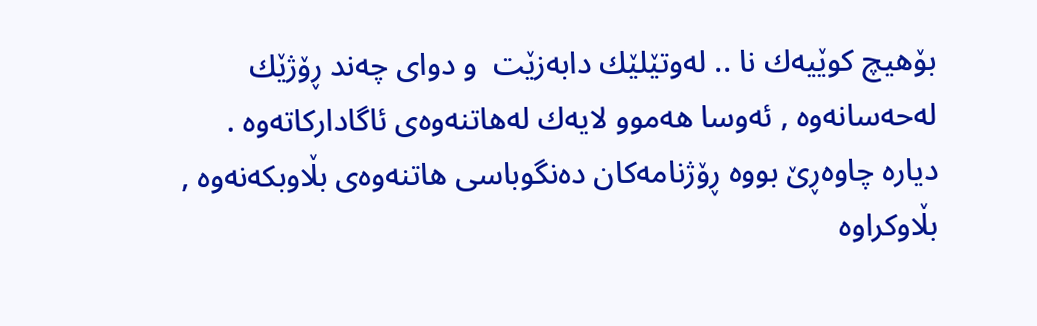بۆهیچ كوێیه‌ك نا .. له‌وتێلێك دابه‌زێت  و دوای چه‌ند ڕۆژێك له‌حه‌سانه‌وه‌ , ئه‌وسا هه‌موو لایه‌ك له‌هاتنه‌وه‌ی ئاگاداركاته‌وه‌ .
دیاره‌ چاوه‌ڕێ بووه‌ ڕۆژنامه‌كان ده‌نگوباسی هاتنه‌وه‌ی بڵاوبكه‌نه‌وه‌ , بڵاوكراوه‌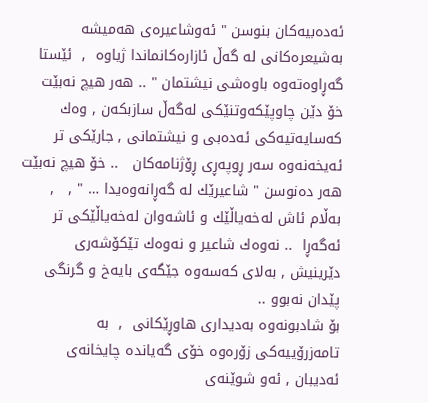ئه‌ده‌بیه‌كان بنوسن " ئه‌وشاعیره‌ی هه‌میشه‌ به‌شیعره‌كانی له‌ گه‌ڵ ئازاره‌كانماندا ژیاوه‌  ,  ئێستا گه‌ڕاوه‌ته‌وه‌ باوه‌شی نیشتمان " .. هه‌ر هیچ نه‌بێت خۆ دێن چاوپێكه‌وتنێكی له‌گه‌ڵ سازبكه‌ن , وه‌ك كه‌سایه‌تیه‌كی ئه‌ده‌بی و نیشتمانی , جارێكی تر ئه‌یخه‌نه‌وه‌ سه‌ر ڕوپه‌ڕی ڕۆژنامه‌كان   .. خۆ هیچ نه‌بێت هه‌ر ده‌نوسن " شاعیرێك له‌ گه‌ڕانه‌وه‌یدا … " ,   ,  به‌ڵام ئاش له‌خه‌یاڵێك و ئاشه‌وان له‌خه‌یاڵێكی تر ئه‌گه‌ڕا  .. نه‌وه‌ك شاعیر و نه‌وه‌ك تێكۆشه‌ری دێرینیش , به‌لای كه‌سه‌وه‌ جێگه‌ی بایه‌خ و گرنگی پێدان نه‌بوو ..
بۆ شادبونه‌وه‌ به‌دیداری هاوڕێكانی  ,  به‌ تامه‌زرۆییه‌كی زۆره‌وه‌ خۆی گه‌یانده‌ چایخانه‌ی ئه‌دیبان , ئه‌و شوێنه‌ی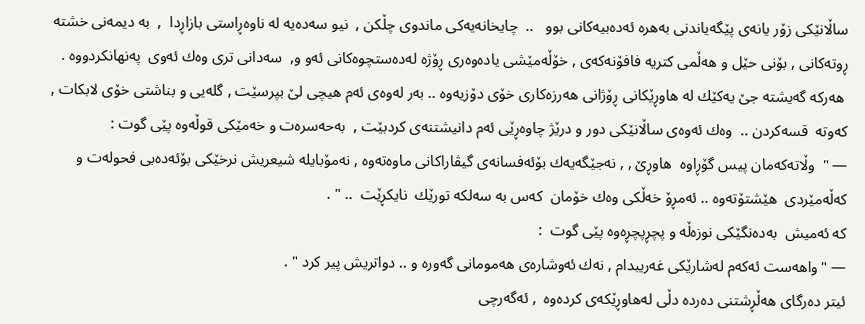ساڵانێكی زۆر یانه‌ی پێگه‌یاندنی به‌هره‌ ئه‌ده‌بیه‌كانی بوو   ..  چایخانه‌یه‌كی ماندوی چڵكن ,  نیو سه‌ده‌یه‌ له‌ ناوه‌ڕاستی بازاڕدا  ,  به‌ دیمه‌نی خشته‌ ڕوته‌كانی , بۆنی حێل و هه‌ڵمی كتریه‌ فافۆنه‌كه‌ی , خۆڵه‌مێشی یاده‌وه‌ری ڕۆژه‌ له‌ده‌ستچوه‌كانی ئه‌و و,  سه‌دانی تری وه‌ك ئه‌وی  په‌نهانكردووه‌ .
 هه‌ركه‌ گه‌یشته‌ جێ یه‌كێك له‌ هاوڕێكانی ڕۆژانی هه‌رزه‌كاری خۆی دۆزیه‌وه‌ .. به‌ر له‌وه‌ی ئه‌م هیچی لێ بپرسێت , گله‌یی و بناشتی خۆی لابكات , كه‌وته‌  قسه‌كردن ..  وه‌ك ئه‌وه‌ی ساڵانێكی دور و درێژ چاوه‌ڕێی ئه‌م دانیشتنه‌ی كردبێت ,  به‌حه‌سره‌ت و خه‌مێكی قوڵه‌وه‌ پێی گوت :
— "  وڵاته‌كه‌مان پیس گۆڕاوه‌  هاوڕێ , , نه‌جێگه‌یه‌ك بۆئه‌فسانه‌ی گیڤاراكانی ماوه‌ته‌وه‌ , نه‌مۆبایله‌ شیعریش نرخێكی بۆئه‌ده‌بی فحوله‌ت و كه‌ڵه‌مێردی  هێشتۆته‌وه‌ .. ئه‌مڕۆ خه‌ڵكی وه‌ك خۆمان  كه‌س به‌ سه‌لكه‌ تورێك  نایكڕێت  .. " .
كه‌ ئه‌میش  به‌ده‌نگێكی نوزه‌ڵه‌ و پچڕپچڕه‌وه‌ پێی گوت  :
— "واهه‌ست ئه‌كه‌م له‌شارێكی غه‌ریبدام , نه‌ك ئه‌وشاره‌ی هه‌مومانی گه‌وره‌ و .. دواتریش پیر كرد " .
ئیتر ده‌رگای هه‌ڵڕشتنی ده‌رده‌ دڵی له‌هاوڕێكه‌ی كرده‌وه‌  , ئه‌گه‌رچی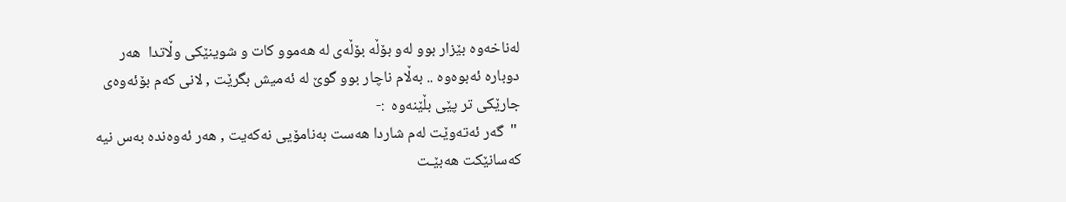له‌ناخه‌وه‌ بێزار بوو له‌و بۆڵه‌ بۆڵه‌ی له‌ هه‌موو كات و شوینێكی وڵاتدا  هه‌ر دوباره‌ ئه‌بوه‌وه‌ .. به‌ڵام ناچار بوو گوێ له‌ ئه‌میش بگرێت , لانی كه‌م بۆئه‌وه‌ی جارێكی تر پێی بڵێنه‌وه‌  :-
 "  گه‌ر ئه‌ته‌وێت له‌م شاردا هه‌ست به‌نامۆیی نه‌كه‌یت , هه‌ر ئه‌وه‌نده‌ به‌س نیه‌ كه‌سانێكت هه‌بێـت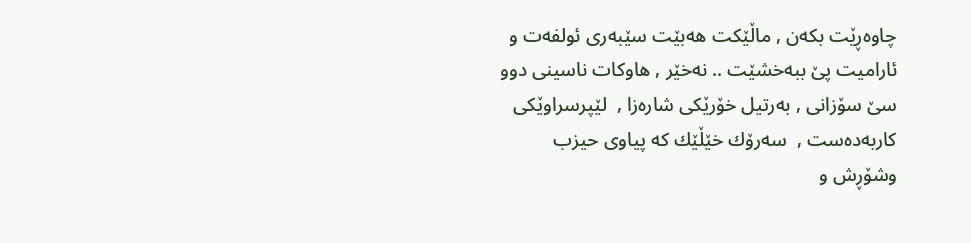چاوه‌ڕێت بكه‌ن , ماڵێكت هه‌بێت سێبه‌ری ئولفه‌ت و ئارامیت پێ ببه‌خشێت .. نه‌خێر , هاوكات ناسینی دوو سێ سۆزانی , به‌رتیل خۆرێكی شاره‌زا ,  لێپرسراوێكی كاربه‌ده‌ست ,  سه‌رۆك خێڵێك كه‌ پیاوی حیزب وشۆڕش و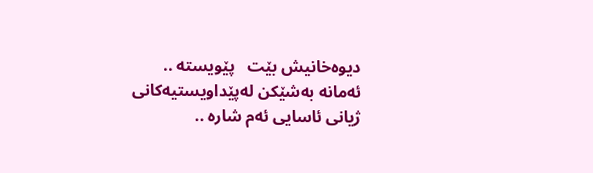دیوه‌خانیش بێت   پێویسته‌ ..  ئه‌مانه‌ به‌شێكن له‌پێداویستیه‌كانی ژیانی ئاسایی ئه‌م شاره‌ ..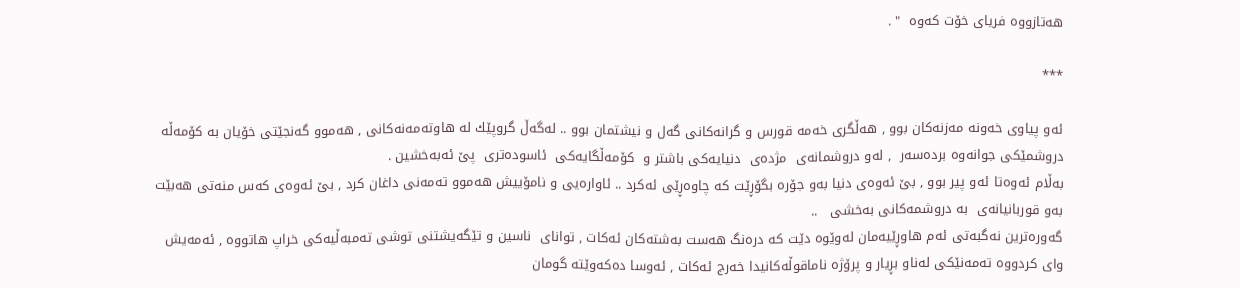هه‌تازووه‌ فریای خۆت كه‌وه‌  " .

***

ئه‌و پیاوی خه‌ونه‌ مه‌زنه‌كان بوو , هه‌ڵگری خه‌مه‌ قورس و گرانه‌كانی گه‌ل و نیشتمان بوو .. له‌گه‌ڵ گروپێك له‌ هاوته‌مه‌نه‌كانی , هه‌موو گه‌نجێتی خۆیان به‌ كۆمه‌ڵه‌ دروشمێكی جوانه‌وه‌ برده‌سه‌ر  , له‌و دروشمانه‌ی  مژده‌ی  دنیایه‌كی باشتر و  كۆمه‌ڵگایه‌كی  ئاسوده‌تری  پێ ئه‌به‌خشین .
به‌ڵام ئه‌وه‌تا ئه‌و پیر بوو , بێ ئه‌وه‌ی دنیا به‌و جۆره‌ بگۆڕێت كه‌ چاوه‌ڕێی ئه‌كرد .. ئاواره‌یی و نامۆییش هه‌موو ته‌مه‌نی داغان كرد , بێ ئه‌وه‌ی كه‌س منه‌تی هه‌بێت به‌و قوربانیانه‌ی  به‌ دروشمه‌كانی به‌خشی   ..
گه‌وره‌ترین نه‌گبه‌تی ئه‌م هاوڕێیه‌مان له‌وێوه‌ دێت كه‌ دره‌نگ هه‌ست به‌شته‌كان ئه‌كات , توانای  ناسین و تێگه‌یشتنی توشی ته‌مبه‌ڵیه‌كی خراپ هاتووه‌ , ئه‌مه‌یش وای كردووه‌ ته‌مه‌نێكی له‌ناو بڕیار و پرۆژه‌ ناماقوڵه‌كانیدا خه‌رج ئه‌كات , ئه‌وسا ده‌كه‌وێته‌ گومان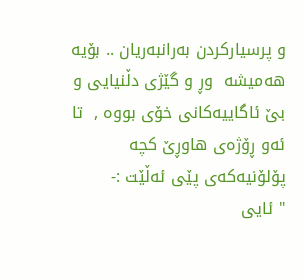و پرسیاركردن به‌رانبه‌ریان .. بۆیه‌ هه‌میشه‌  وڕ و گێژی دڵنیایی و بێ ئاگاییه‌كانی خۆی بووه‌ ,  تا ئه‌و ڕۆژه‌ی هاوڕێ كچه‌ پۆلۆنیه‌كه‌ی پێی ئه‌ڵێت :-
" ئایی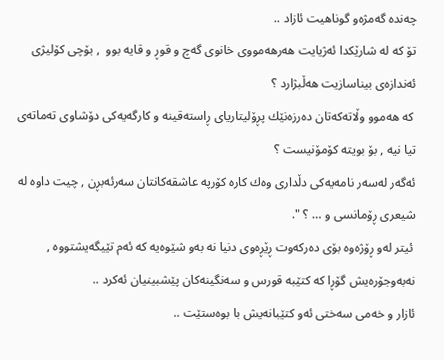چه‌نده‌ گه‌مژه‌و گوناهیت ئازاد ..
تۆ كه‌ له‌ شارێكدا ئه‌ژیایت هه‌رهه‌مووی خانوی گه‌چ و قوڕ و قایه‌ بوو  , بۆچی كۆلیژی  ئه‌ندازه‌ی بیناسازیت هه‌ڵبژارد ؟
 كه‌ هه‌موو وڵاته‌كه‌تان ده‌رزه‌نێك پڕۆلیتاریای ڕاسته‌قینه‌ و كارگه‌یه‌كی دۆشاوی ته‌ماته‌ی تیا نیه‌ , بۆ بویته‌ كۆمۆنیست ؟
ئه‌گه‌ر له‌سه‌ر نامه‌یه‌كی دڵداری وه‌ك كاره‌ كۆرپه‌ عاشقه‌كانتان سه‌رئه‌بڕن , چیت داوه‌ له‌ شیعری ڕۆمانسی و … ؟ ".
 ئیتر له‌و ڕۆژه‌وه‌ بۆی ده‌ركه‌وت ڕێڕه‌وی دنیا نه‌ به‌و شێوه‌یه‌ كه‌ ئه‌م تێیگه‌یشتووه‌ , نه‌به‌وجۆره‌یش گۆڕا كه‌ كتێبه‌ قورس و سه‌نگینه‌كان پێشبینیان ئه‌كرد ..
ئازار و خه‌می سه‌ختی ئه‌و كتێبانه‌یش با بوه‌ستێت ..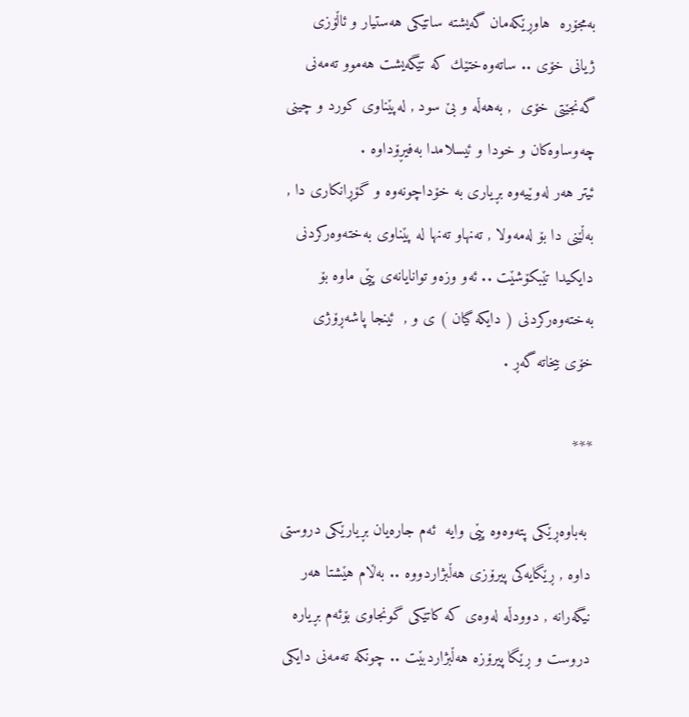به‌مجۆره‌  هاوڕێكه‌مان گه‌یشته‌ ساتێكی هه‌ستیار و ئاڵۆزی ژیانی خۆی .. ساته‌وه‌ختێك كه‌ تێگه‌یشت هه‌موو ته‌مه‌نی گه‌نجێتی خۆی  , به‌هه‌ڵه‌ و بێ سود , له‌پێناوی كورد و چینی چه‌وساوه‌كان و خودا و ئیسلامدا به‌فیڕۆداوه‌ .
ئیتر هه‌ر له‌وێیه‌وه‌ بڕیاری به‌ خۆداچونه‌وه‌ و گۆڕانكاری دا ,  به‌ڵێنی دا بۆ له‌مه‌ولا , ته‌نهاو ته‌نها له‌ پێناوی به‌خته‌وه‌ركردنی دایكیدا تێبكۆشێت .. ئه‌و وزه‌و توانایانه‌ی پێی ماوه‌ بۆ به‌خته‌وه‌ركردنی ( دایكه‌ گیان ) ی و ,  ئینجا پاشه‌ڕۆژی خۆی بیخاته‌ گه‌ڕ .

***

 به‌باوه‌ڕێكی پته‌وه‌وه‌ پێی وایه‌  ئه‌م جاره‌یان بڕیارێكی دروستی داوه‌ , ڕێگایه‌كی پیرۆزی هه‌ڵبژاردووه‌ .. به‌ڵام هێشتا هه‌ر نیگه‌رانه‌ , دوودڵه‌ له‌وه‌ی كه‌ كاتێكی گونجاوی بۆئه‌م بڕیاره‌ دروست و ڕێگا پیرۆزه‌ هه‌ڵبژاردبێت .. چونكه‌ ته‌مه‌نی دایكی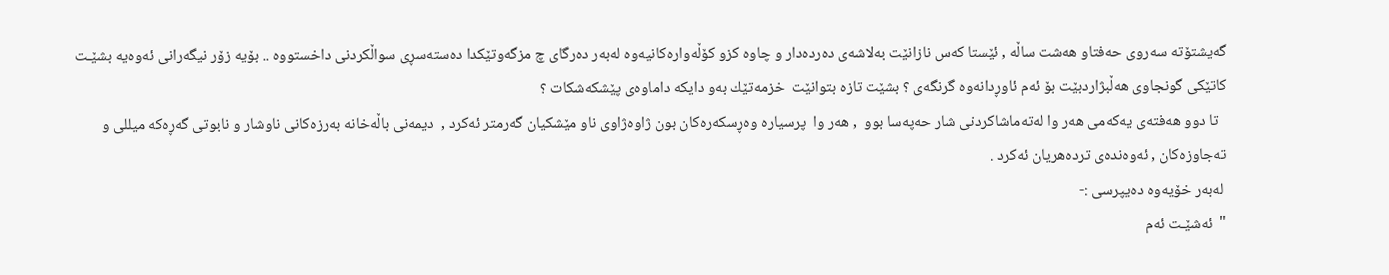گه‌یشتۆته‌ سه‌روی حه‌فتاو هه‌شت ساڵه‌ , ئێستا كه‌س نازانێت به‌لاشه‌ی ده‌رده‌دار و چاوه‌ كزو كۆڵه‌واره‌كانیه‌وه‌ له‌به‌ر ده‌رگای چ مزگه‌وتێكدا ده‌سته‌سڕی سواڵكردنی داخستووه‌ .. بۆیه‌ زۆر نیگه‌رانی ئه‌وه‌یه‌ بشێـت كاتێكی گونجاوی هه‌ڵبژاردبێت بۆ ئه‌م ئاوڕدانه‌وه‌ گرنگه‌ی ؟ بشێت تازه‌ بتوانێت  خزمه‌تێك به‌و دایكه‌ داماوه‌ی پێشكه‌شكات ؟
  تا دوو هه‌فته‌ی یه‌كه‌می هه‌ر وا له‌ته‌ماشاكردنی شار حه‌په‌سا بوو  , هه‌ر وا  پرسیاره‌ وه‌ڕسكه‌ره‌كان بون ژاوه‌ژاوی ناو مێشكیان گه‌رمتر ئه‌كرد ,  دیمه‌نی باڵه‌خانه‌ به‌رزه‌كانی ناوشار و نابوتی گه‌ڕه‌كه‌ میللی و ته‌جاوزه‌كان , ئه‌وه‌نده‌ی ترده‌هریان ئه‌كرد .
 له‌به‌ر خۆیه‌وه‌ ده‌یپرسی :-
"  ئه‌شێـت ئه‌م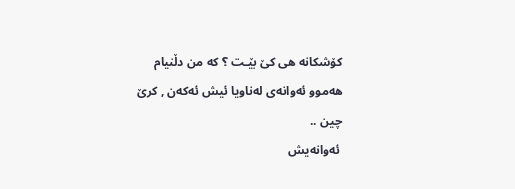كۆشكانه‌ هی كێ بێـت ؟ كه‌ من دڵنیام  هه‌موو ئه‌وانه‌ی له‌ناویا ئیش ئه‌كه‌ن , كرێ چین ..
 ئه‌وانه‌یش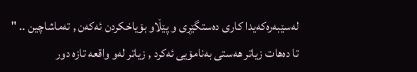له‌سێبه‌ره‌كه‌یدا كاری ده‌ستگێڕی و پێڵاو بۆیاخكردن ئه‌كه‌ن , ته‌ماشاچین .. "
تا ده‌هات زیاتر هه‌ستی به‌نامۆیی ئه‌كرد , زیاتر له‌و واقعه‌ تازه‌ دور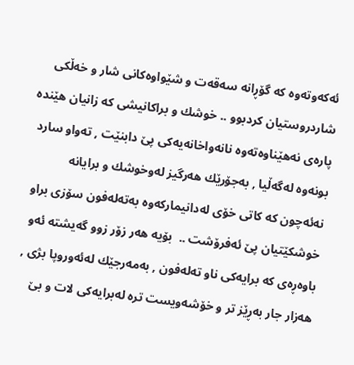ئه‌كه‌وته‌وه‌ كه‌ گۆڕانه‌ سه‌قه‌ت و شێواوه‌كانی شار و خه‌ڵكی شاردروستیان كردبوو .. خوشك و براكانیشی كه‌ زانیان هێنده‌ پاره‌ی نه‌هێناوه‌ته‌وه‌ نانه‌واخانه‌یه‌كی پێ دابنێت , ته‌واو سارد بونه‌وه‌ له‌گه‌ڵیا , به‌جۆرێك هه‌رگیز له‌وخوشك و برایانه‌ نه‌ئه‌چون كه‌ كاتی خۆی له‌دانیماركه‌وه‌ به‌ته‌له‌فون سۆزی براو خوشكێتیان پێ ئه‌فرۆشت ..  بۆیه‌ هه‌ر زۆر زوو گه‌یشته‌ ئه‌و باوه‌ڕه‌ی كه‌ برایه‌كی ناو ته‌له‌فون , به‌مه‌رجێك له‌ئه‌وروپا بژی , هه‌زار جار به‌ڕێز تر و خۆشه‌ویست تره‌ له‌برایه‌كی لات و بێ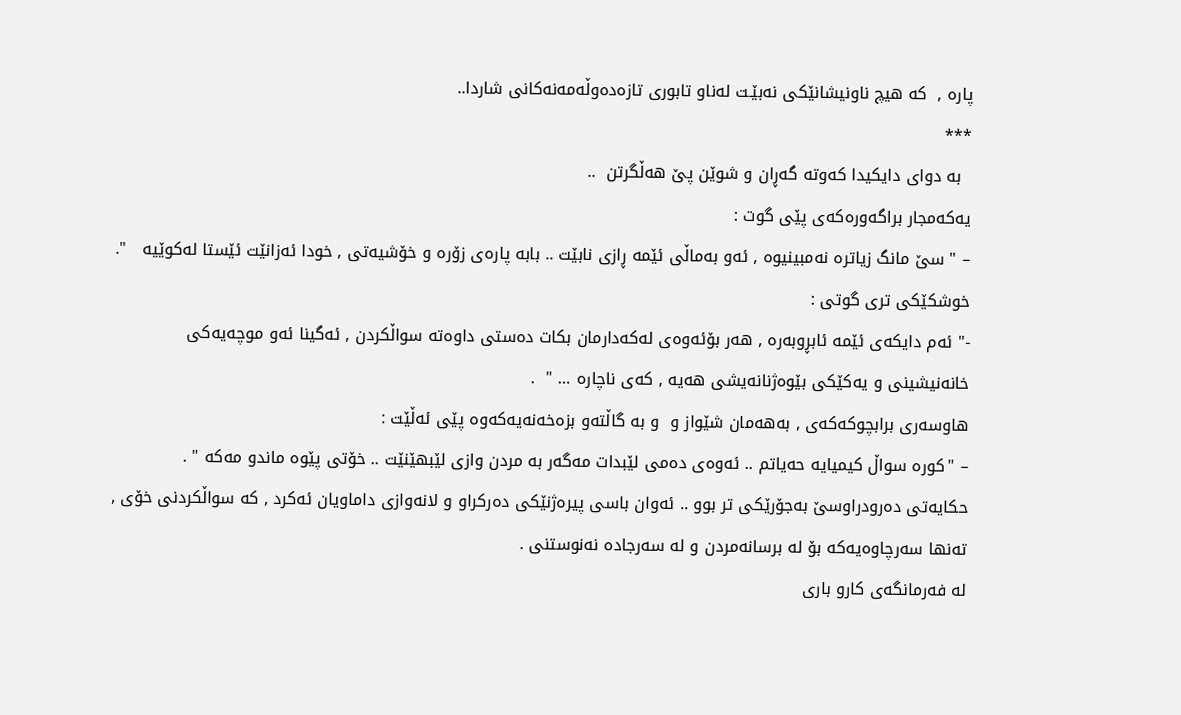پاره‌ ,  كه‌ هیچ ناونیشانێكی نه‌بێـت له‌ناو تابوری تازه‌ده‌وڵه‌مه‌نه‌كانی شاردا..
***
  به‌ دوای دایكیدا كه‌وته‌ گه‌ڕان و شوێن پێ هه‌ڵگرتن  ..
یه‌كه‌مجار براگه‌وره‌كه‌ی پێی گوت :
– " سێ مانگ زیاتره‌ نه‌مبینیوه‌ , ئه‌و به‌ماڵی ئێمه‌ ڕازی نابێت .. بابه‌ پاره‌ی زۆره‌ و خۆشیه‌تی , خودا ئه‌زانێت ئێستا له‌كوێیه‌   ".
خوشكێكی تری گوتی :
-" ئه‌م دایكه‌ی ئێمه‌ ئابڕوبه‌ره‌ , هه‌ر بۆئه‌وه‌ی له‌كه‌دارمان بكات ده‌ستی داوه‌ته‌ سواڵكردن , ئه‌گینا ئه‌و موچه‌یه‌كی خانه‌نیشینی و یه‌كێكی بێوه‌ژنانه‌یشی هه‌یه‌ , كه‌ی ناچاره‌ … "  .
هاوسه‌ری برابچوكه‌كه‌ی , به‌هه‌مان شێواز و  و به‌ گاڵته‌و بزه‌خه‌نه‌یه‌كه‌وه‌ پێی ئه‌ڵێت :
– "كوره‌ سواڵ كیمیایه‌ حه‌یاتم .. ئه‌وه‌ی ده‌می لێبدات مه‌گه‌ر به‌ مردن وازی لێبهێنێت .. خۆتی پێوه‌ ماندو مه‌كه‌ " .
حكایه‌تی ده‌رودراوسێ به‌جۆرێكی تر بوو .. ئه‌وان باسی پیره‌ژنێكی ده‌ركراو و لانه‌وازی داماویان ئه‌كرد , كه‌ سواڵكردنی خۆی , ته‌نها سه‌رچاوه‌یه‌كه‌ بۆ له‌ برسانه‌مردن و له‌ سه‌رجاده‌ نه‌نوستنی .
له‌ فه‌رمانگه‌ی كارو باری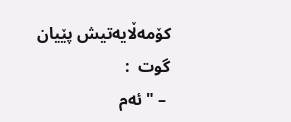كۆمه‌ڵایه‌تیش پێیان گوت  :
 – " ئه‌م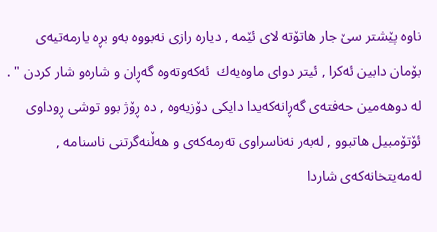ناوه‌ پێشتر سێ جار هاتۆته‌ لای ئێمه‌ , دیاره‌ رازی نه‌بووه‌ به‌و بڕه‌ یارمه‌تیه‌ی بۆمان دابین ئه‌كرا , ئیتر دوای ماوه‌یه‌ك  ئه‌كه‌وته‌وه‌ گه‌ڕان و شاره‌و شار كردن " .
له‌ دوهه‌مین حه‌فته‌ی گه‌ڕانه‌كه‌یدا دایكی دۆزیه‌وه‌ , ده‌ ڕۆژ بوو توشی ڕوداوی ئۆتۆمبیل هاتبوو , له‌به‌ر نه‌ناسراوی ته‌رمه‌كه‌ی و هه‌ڵنه‌گرتنی ناسنامه‌ , له‌مه‌یتخانه‌كه‌ی شاردا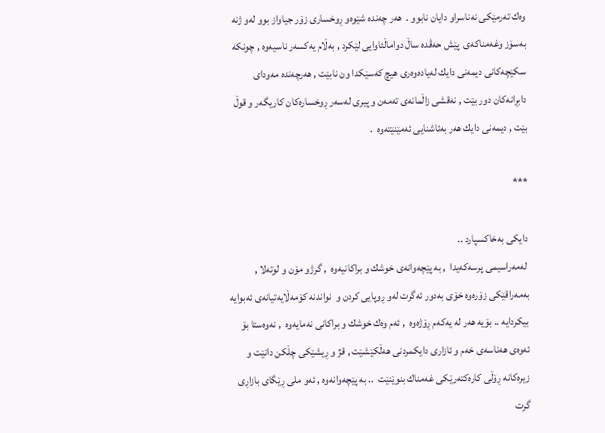وه‌ك ته‌رمێكی نه‌ناسراو دایان نابوو .  هه‌ر چه‌نده‌ شێوه‌و ڕوخساری زۆر جیاواز بوو له‌و ژنه‌ به‌سۆز وغه‌مناكه‌ی  پێش حه‌ڤده‌ ساڵ دواماڵئاوایی لێكرد , به‌ڵام یه‌كسه‌ر ناسیه‌وه‌ , چونكه‌ سكێچه‌كانی دیمه‌نی دایك له‌یاده‌وه‌ری هیچ كه‌سێكدا ون نابێت , هه‌رچه‌نده‌ مه‌ودای دابڕانه‌كان دور بێت , نه‌قشی زاڵمانه‌ی ته‌مه‌ن و پیری له‌سه‌ر ڕوخساره‌كان كاریگه‌ر و قوڵ بێت , دیمه‌نی دایك هه‌ر به‌ئاشنایی ئه‌مێنێته‌وه‌  .

***

دایكی به‌خاكسپارد ..
 له‌مه‌راسیمی پرسه‌كه‌یدا  , به‌ پێچه‌وانه‌ی خوشك و براكانیه‌وه‌  , گرژو مۆن و لوته‌لا , به‌مه‌راقێكی زۆره‌وه‌ خۆی به‌دور ئه‌گرت له‌و ڕوپایی كردن و  نواندنه‌ كۆمه‌ڵایه‌تیانه‌ی ئه‌بوایه‌ بیكردایه‌ .. بۆیه‌ هه‌ر له‌ یه‌كه‌م ڕۆژه‌وه‌  , ئه‌م وه‌ك خوشك و براكانی نه‌مایه‌وه‌  , نه‌وه‌ستا بۆ ئه‌وه‌ی هه‌ناسه‌ی خه‌م و ئازاری دایكمردنی هه‌ڵكێشێت , قژ و ڕیشێكی چڵكن دانێت و زیره‌كانه‌ ڕۆڵی كاره‌كته‌رێكی غه‌مناك بنوێنێت  .. به‌ پێچه‌وانه‌وه‌ , ئه‌و ملی ڕێگای بازاڕی گرت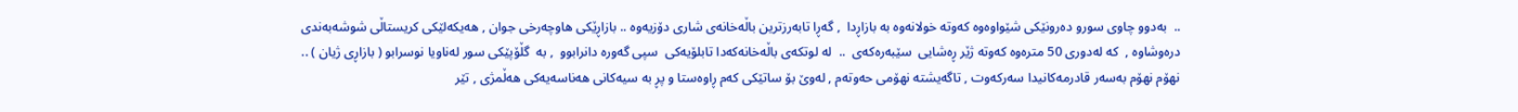..  به‌دوو چاوی سورو ده‌رونێكی شێواوه‌وه‌ كه‌وته‌ خولانه‌وه‌ به‌ بازاڕدا  , گه‌ڕا تابه‌رزترین باڵه‌خانه‌ی شاری دۆزیه‌وه‌ .. بازاڕێكی هاوچه‌رخی جوان , هه‌یكه‌لێكی كریستاڵی شوشه‌به‌ندی دره‌وشاوه‌ ,  كه‌ له‌دوری 50 متره‌وه‌ كه‌وته‌ ژێر ڕه‌شایی  سێبه‌ره‌كه‌ی  ..  له‌ لوتكه‌ی باڵه‌خانه‌كه‌دا تابلۆیه‌كی  سپی گه‌وره‌ دانرابوو  , به‌  گڵۆپێكی سور له‌ناویا نوسرابو ( بازاڕی ژیان ) ..
نهۆم نهۆم به‌سه‌ر قادرمه‌كانیدا سه‌ركه‌وت , تاگه‌یشته‌ نهۆمی حه‌وته‌م , له‌وێ بۆ ساتێكی كه‌م ڕاوه‌ستا و پڕ به‌ سیه‌كانی هه‌ناسه‌یه‌كی هه‌ڵمژی , تێر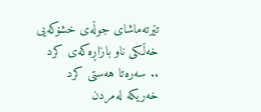تێرته‌ماشای جوڵه‌ی خشۆكه‌یی خه‌ڵكی ناو بازاڕه‌كه‌ی كرد  .. سه‌ره‌تا هه‌ستی كرد خه‌ریكه‌ له‌مردن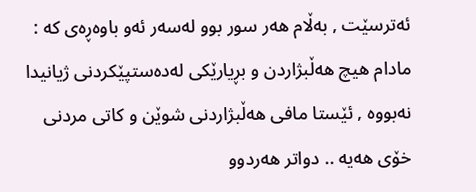ئه‌ترسێت , به‌ڵام هه‌ر سور بوو له‌سه‌ر ئه‌و باوه‌ڕه‌ی كه‌ : مادام هیچ هه‌ڵبژاردن و بڕیارێكی له‌ده‌ستپێكردنی ژیانیدا نه‌بووه‌ , ئێستا مافی هه‌ڵبژاردنی شوێن و كاتی مردنی خۆی هه‌یه‌ .. دواتر هه‌ردوو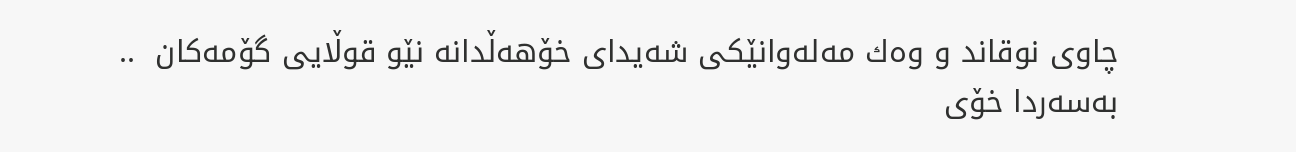چاوی نوقاند و وه‌ك مه‌له‌وانێكی شه‌یدای خۆهه‌ڵدانه‌ نێو قوڵایی گۆمه‌كان  ..  به‌سه‌ردا خۆی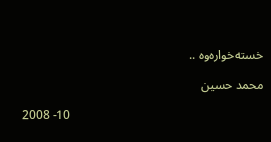خسته‌خواره‌وه‌ ..

محمد حسین

                                                              10- 2008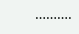……….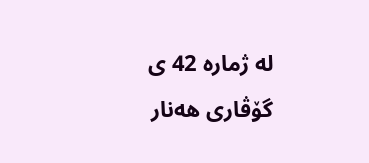له‌ ژماره‌ 42 ی گۆڤاری هه‌نار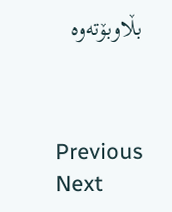بڵاوبۆته‌وه‌



Previous
Next